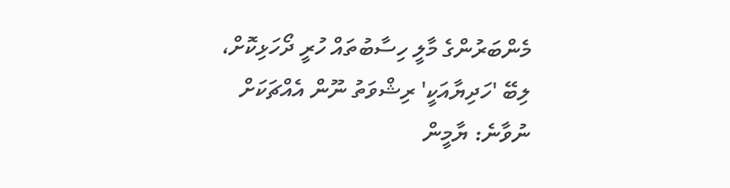މެންބަރުންގެ މާލީ ހިސާބުތައް ހުރީ ދޯހަޅިކޮށް، ލިބޭ 'ހަދިޔާއަކީ' ރިޝްވަތު ނޫން އެއްޗަކަށް ނުވާނެ: ޔާމީން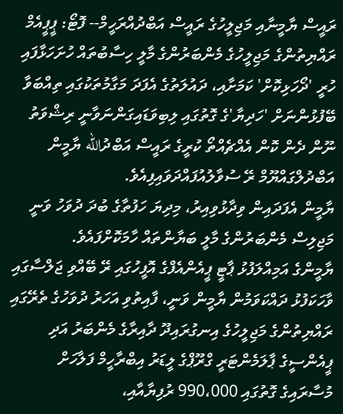ރައީސް ޔާމީނާއި މަޖިލީހުގެ ރައީސް އަބްދުއްރަހީމް-- ފޮޓޯ: ޕީޕީއެމް
ރައްޔިތުންގެ މަޖިލީހުގެ މެންބަރުންގެ މާލީ ހިސާބުތައް ހުށަހަޅާފައި ހުރީ 'ދޯހަޅިކޮށް' ކަމަށާއި، ދައުލަތުގެ އެފަދަ މަގާމުތަކުގައި ތިއްބަވާ ބޭފުޅުންނަށް 'ހަދިޔާ'ގެ ގޮތުގައި ލިބިވަޑައިގަންނަވާނީ ރިޝްވަތު ނޫން ދެން ކޮން އެއްޗެއްތޯ ކުރީގެ ރައީސް އަބްދުالله ޔާމީން އަބްދުލްގައްޔޫމް ރޭ ސުވާލުއުފައްދަވައިފިއެވެ.
ޔާމީން އެފަދައިން ވިދާޅުވިއިރު، މިދިޔަ ހަފުތާގެ ބުދަ ދުވަހު ވަނީ މަޖިލިސް މެންބަރުންގެ މާލީ ބަޔާންތައް ހާމަކޮށްފައެވެ.
ޔާމީންގެ އަމިއްލަފުޅު ޕާޓީ ޕީއެންއެފްގެ އޮފީހުގައި ރޭ ބޭއްވި ޖަލްސާގައި ވާހަކަފުޅު ދައްކަވަމުން ޔާމީން ވަނީ، ފާއިތުވި އަހަރު ދުވަހުގެ ތެރޭގައި ރައްޔިތުންގެ މަޖިލީހުގެ އިނގުރައިދޫ ދާއިރާގެ މެންބަރު އަދި ޕީއެންސީގެ ޕާލަމެންޓަރީ ގްރޫޕްގެ ލީޑަރު އިބްރާހީމް ފަލާހަށް މުސާރައިގެ ގޮތުގައި 990،000 ރުފިޔާއާއި،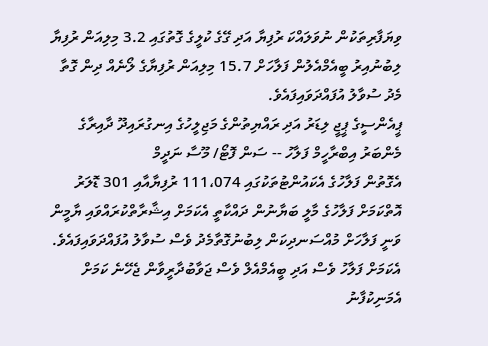ވިޔަފާރިތަކުން ނުވަލައްކަ ރުފިޔާ އަދި ގޭގެ ކުލީގެ ގޮތުގައި 3.2 މިލިއަން ރުފިޔާ ލިބުނުއިރު ބީއެމްއެލުން ފަލާހަށް 15.7 މިލިއަން ރުފިޔާގެ ލޯނެއް ދިން ގޮތާ މެދު ސުވާލު އުފައްދަވައިފައެވެ.
ޕީއެންސީގެ ޕީޖީ ލިޑަރު އަދި ރައްޔިތުންގެ މަޖިލީހުގެ އިނގުރައިދޫ ދާއިރާގެ މެންބަރު އިބްރާހީމް ފަލާހު -- ސަން ފޮޓޯ/ މޫސާ ނަދީމް
އެގޮތުން ފަލާހުގެ އެކައުންޓުތަކުގައި 111،074 ރުފިޔާއާއި 301 ޑޮލަރު އޮތްކަމަށް ފަލާހުގެ މާލީ ބަޔާނުން ދައްކާތީ އެކަމަށް އިޝާރާތްކުރައްވައި ޔާމީން ވަނީ ފަލާހަށް މުއްސަނދިކަން ލިބުނުގޮތާމެދު ވެސް ސުވާލު އުފައްދަވައިފައެވެ. އެކަމަށް ފަލާހު ވެސް އަދި ބީއެމްއެލް ވެސް ޖަވާބުދާރީވާން ޖެހޭނެ ކަމަށް އެމަނިކުފާނު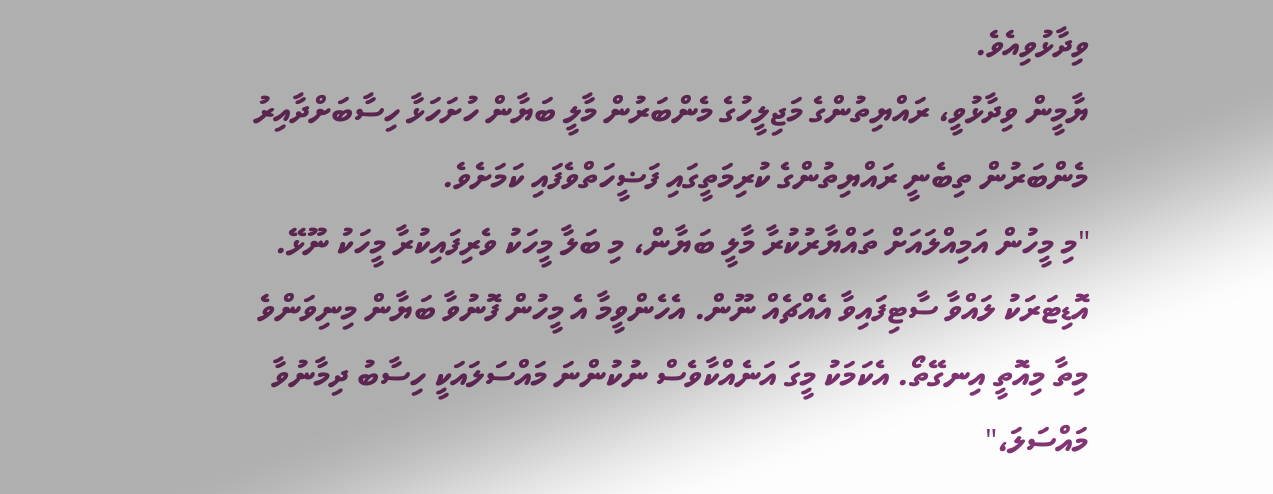ވިދާޅުވިއެވެ.
ޔާމީން ވިދާޅުވީ، ރައްޔިތުންގެ މަޖިލީހުގެ މެންބަރުން މާލީ ބަޔާން ހުށަހަޅާ ހިސާބަށްދާއިރު މެންބަރުން ތިބެނީ ރައްޔިތުންގެ ކުރިމަތީގައި ފަޟީހަތްވެފައި ކަމަށެވެ.
"މި މީހުން އަމިއްލައަށް ތައްޔާރުކުރާ މާލީ ބަޔާން، މި ބަލާ މީހަކު ވެރިފައިކުރާ މީހަކު ނޫޅޭ. އޮޑިޓަރަކު ލައްވާ ސާޓިފައިވާ އެއްޗެއް ނޫން. އެހެންވީމާ އެ މީހުން ފޮނުވާ ބަޔާން މިނިވަންވެ މިތާ މިއޮތީ އިނގޭތޯ. އެކަމަކު މީގަ އަނެއްކާވެސް ނުކުންނަ މައްސަލައަކީ ހިސާބު ދިމާނުވާ މައްސަލަ،"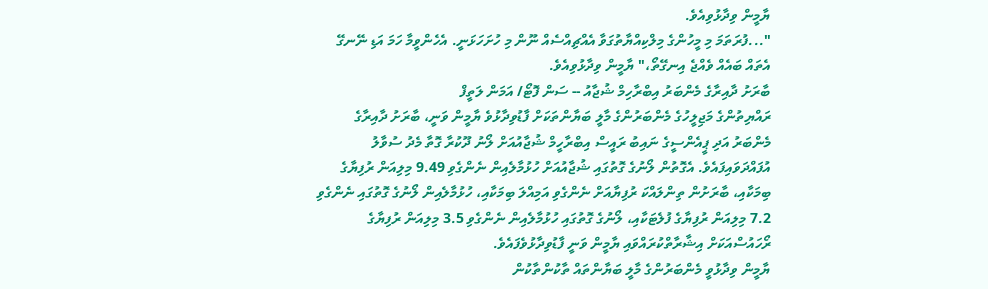ޔާމީން ވިދާޅުވިއެވެ.
"...ފުރަތަމަ މި މީހުންގެ މިލްކިއްޔާތުގަވާ އެއްޗިއްސެއް ނޫން މި ހުށަހަޅަނީ. އެހެންވީމާ ހަމަ އަޑި ނޭނގޭ އެތައް ބައެއް ވެއްޖެ އިނގޭތޯ،" ޔާމީން ވިދާޅުވިއެވެ.
ބާރަށު ދާއިރާގެ މެންބަރު އިބްރާހިމް ޝުޖާއު -- ސަން ފޮޓޯ/ އަމަން ލަތީފް
ރައްޔިތުންގެ މަޖިލީހުގެ މެންބަރުންގެ މާލީ ބަޔާންތަކަށް ފާޑުވިދާޅުވެ ޔާމީން ވަނީ، ބާރަށު ދާއިރާގެ މެންބަރު އަދި ޕީއެންސީގެ ނައިބު ރައީސް އިބްރާހީމް ޝުޖާއުއަށް ލޯނު ދޫކުރާ ގޮތާ މެދު ސުވާލު އުފައްދަވައިފައެވެ. އެގޮތުން ލޯނުގެ ގޮތުގައި ޝުޖާއުއަށް ހުޅުމާލެއިން ނެންގެވި 9.49 މިލިއަން ރުފިޔާގެ ބިމަކާއި، ބާރަށުން ތިންލައްކަ ރުފިޔާއަށް ނެންގެވި އަމިއްލަ ބިމަކާއި، ހުޅުމާލެއިން ލޯނުގެ ގޮތުގައި ނެންގެވި 7.2 މިލިއަން ރުފިޔާގެ ފުލެޓަކާއި، ލޯނުގެ ގޮތުގައި ހުޅުމާލެއިން ނެންގެވި 3.5 މިލިއަން ރުފިޔާގެ ރޯހައުސްއަކަށް އިޝާރާތްކުރައްވައި ޔާމީން ވަނީ ފާޑުވިދާޅުވެފައެވެ.
ޔާމީން ވިދާޅުވީ މެންބަރުންގެ މާލީ ބަޔާންތައް ތާކުންތާކުން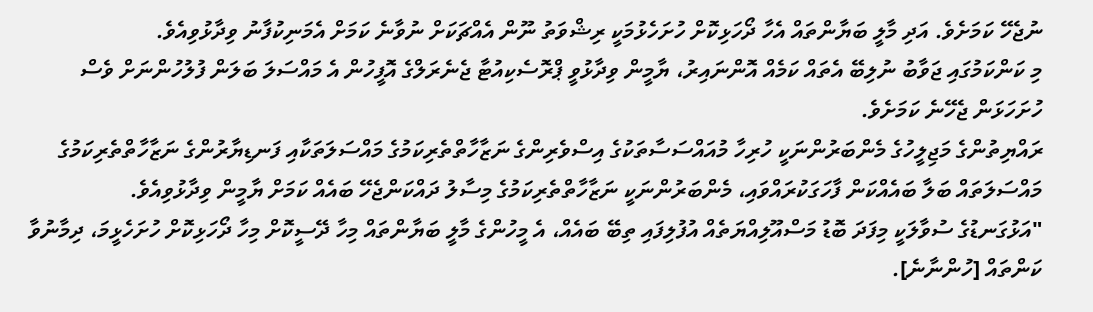ނުޖެހޭ ކަމަށެވެ. އަދި މާލީ ބަޔާންތައް އެހާ ދޯހަޅިކޮށް ހުށަހެޅުމަކީ ރިޝްވަތު ނޫން އެއްޗަކަށް ނުވާނެ ކަމަށް އެމަނިކުފާނު ވިދާޅުވިއެވެ.
މި ކަންކަމުގައި ޖަވާބު ނުލިބޭ އެތައް ކަމެއް އޮންނައިރު، ޔާމީން ވިދާޅުވީ ޕްރޮސެކިއުޓާ ޖެނެރަލްގެ އޮފީހުން އެ މައްސަލަ ބަލަން ފުލުހުންނަށް ވެސް ހުށަހަޅަން ޖެހޭނެ ކަމަށެވެ.
ރައްޔިތުންގެ މަޖިލީހުގެ މެންބަރުންނަކީ ހުރިހާ މުއައްސަސާތަކުގެ އިސްވެރިންގެ ނަޒާހާތްތެރިކަމުގެ މައްސަލަތަކާއި ފަނޑިޔާރުންގެ ނަޒާހާތްތެރިކަމުގެ މައްސަލަތައް ބަލާ ބައެއްކަން ފާހަގަކުރައްވައި، މެންބަރުންނަކީ ނަޒާހާތްތެރިކަމުގެ މިސާލު ދައްކަންޖެހޭ ބައެއް ކަމަށް ޔާމީން ވިދާޅުވިއެވެ.
"އަޅުގަނޑުގެ ސުވާލަކީ މިފަދަ ބޮޑު މަސްއޫލިއްޔަތެއް އުފުލިފައި ތިބޭ ބައެއް، އެ މީހުންގެ މާލީ ބަޔާންތައް މިހާ ދޭސީކޮށް މިހާ ދޯހަޅިކޮށް ހުށަހެޅީމަ، ދިމާނުވާ ކަންތައް [ހުންނާނެ].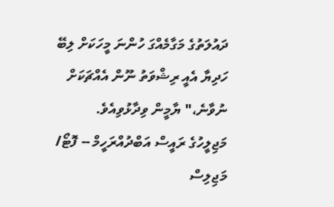ދައުލަތުގެ މަގާމެއްގަ ހުންނަ މީހަކަށް ލިބޭ ހަދިޔާ އެއީ ރިޝްވަތު ނޫން އެއްޗަކަށް ނުވާނެ،" ޔާމީން ވިދާޅުވިއެވެ.
މަޖިލީހުގެ ރައީސް އަބްދުއްރަހީމް -- ފޮޓޯ/ މަޖިލިސް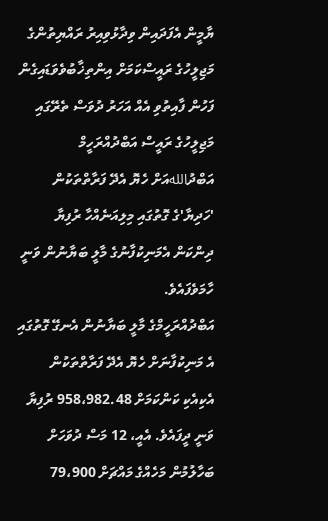ޔާމީން އެފަދައިން ވިދާޅުވިއިރު ރައްޔިތުންގެ މަޖިލީހުގެ ރައީސްކަމަށް އިންތިޚާބުވެވަޑައިގެން ފަހުން ފާއިތުވި އެއް އަހަރު ދުވަސް ތެރޭގައި މަޖިލީހުގެ ރައީސް އަބްދުއްރަހީމް އަބްދުاللهއަށް ހެޔޮ އެދޭ ފަރާތްތަކުން 'ހަދިޔާ'ގެ ގޮތުގައި މިލިއަނެއްހާ ރުފިޔާ ދިންކަން އެމަނިކުފާނުގެ މާލީ ބަޔާނުން ވަނީ ހާމަވެފައެވެ.
އަބްދުއްރަހީމްގެ މާލީ ބަޔާނުން އެނގޭ ގޮތުގައި އެ މަނިކުފާނަށް ހެޔޮ އެދޭ ފަރާތްތަކުން އެކިއެކި ކަންކަމަށް 958،982.48 ރުފިޔާ ވަނީ ދީފައެވެ. އެއީ، 12 މަސް ދުވަހަށް ބަހާލުމުން މަހެއްގެ މައްޗަށް 79،900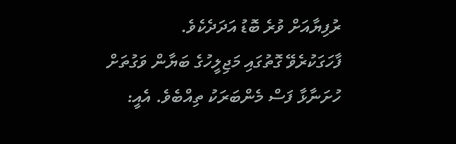ރުފިޔާއަށް ވުރެ ބޮޑު އަދަދެކެވެ.
ފާހަގަކުރެވޭ ގޮތުގައި މަޖިލީހުގެ ބަޔާން ވަގުތަށް ހުށަނާޅާ ފަސް މެންބަރަކު ތިއްބެވެ. އެއީ: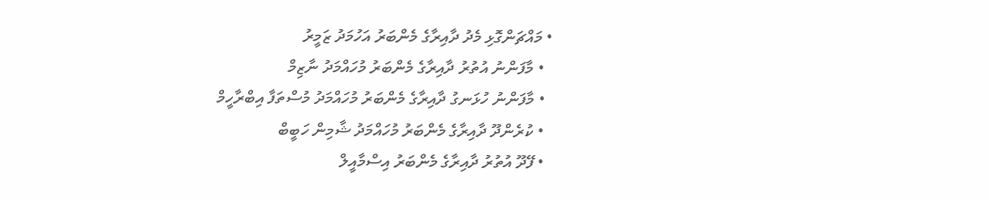• މައްޗަންގޮޅި މެދު ދާއިރާގެ މެންބަރު އަހުމަދު ޒަމީރު
  • މާފަންނު އުތުރު ދާއިރާގެ މެންބަރު މުހައްމަދު ނާޒިމް
  • މާފަންނު ހުޅަނގު ދާއިރާގެ މެންބަރު މުހައްމަދު މުސްތަފާ އިބްރާހީމް
  • ކުރެންދޫ ދާއިރާގެ މެންބަރު މުހައްމަދު ޝާމިން ހަބީބް
  • ފޭދޫ އުތުރު ދާއިރާގެ މެންބަރު އިސްމާއީލް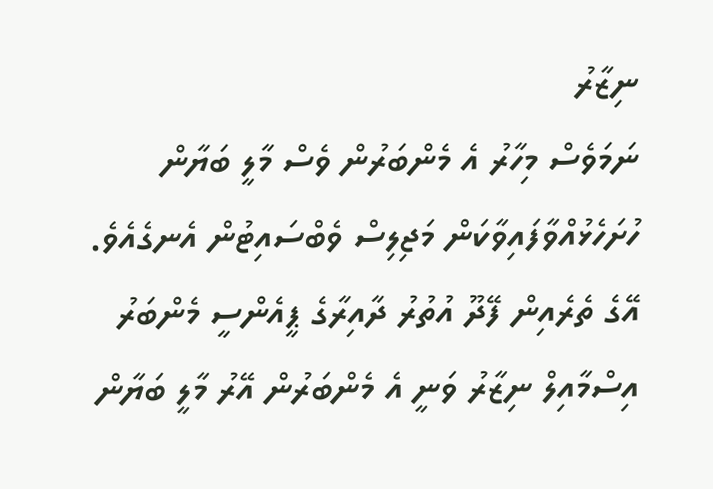ނިޒާރު
ނަމަވެސް މިހާރު އެ މެންބަރުން ވެސް މާލީ ބަޔާން ހުށަހެޅުއްވާފައިވާކަން މަޖިލިސް ވެބްސައިޓުން އެނގެއެވެ.
އޭގެ ތެރެއިން ފޭދޫ އުތުރު ދާއިރާގެ ޕީއެންސީ މެންބަރު އިސްމާއިލް ނިޒާރު ވަނީ އެ މެންބަރުން އޭރު މާލީ ބަޔާން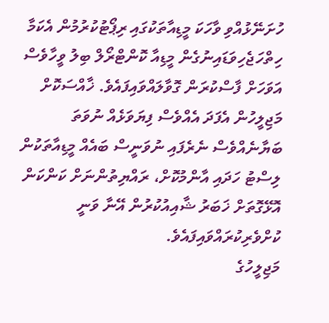ހުށަނޭޅުއްވި ވާހަކަ މީޑިއާތަކުގައި ރިޕޯޓުކުރުމުން އެކަމާ ހިތްހަޖެހިވަޑައިނުގެން މީޑިއާ ކޮންޓްރޯލް ބިލު ވީހާވެސް އަވަހަށް ފާސްކުރަން ގޮވާލައްވައިފައެވެ. ޚާއްސަކޮށް މަޖިލީހުން އެފަދަ އެއްވެސް ފިޔަވަޅެއް ނުވަތަ ބަޔާނެއްވެސް ނެރެފައި ނުވަނީސް ބައެއް މީޑިއާތަކުން ލިސްޓު ހަދައި އާންމުކޮށް، ރައްޔިތުންނަށް ކަންކަން އޮޅޭގޮތަށް ޚަބަރު ޝާއިއުކުރުން އޭނާ ވަނީ ކުށްވެރިކުރައްވައިފައެވެ.
މަޖިލީހުގެ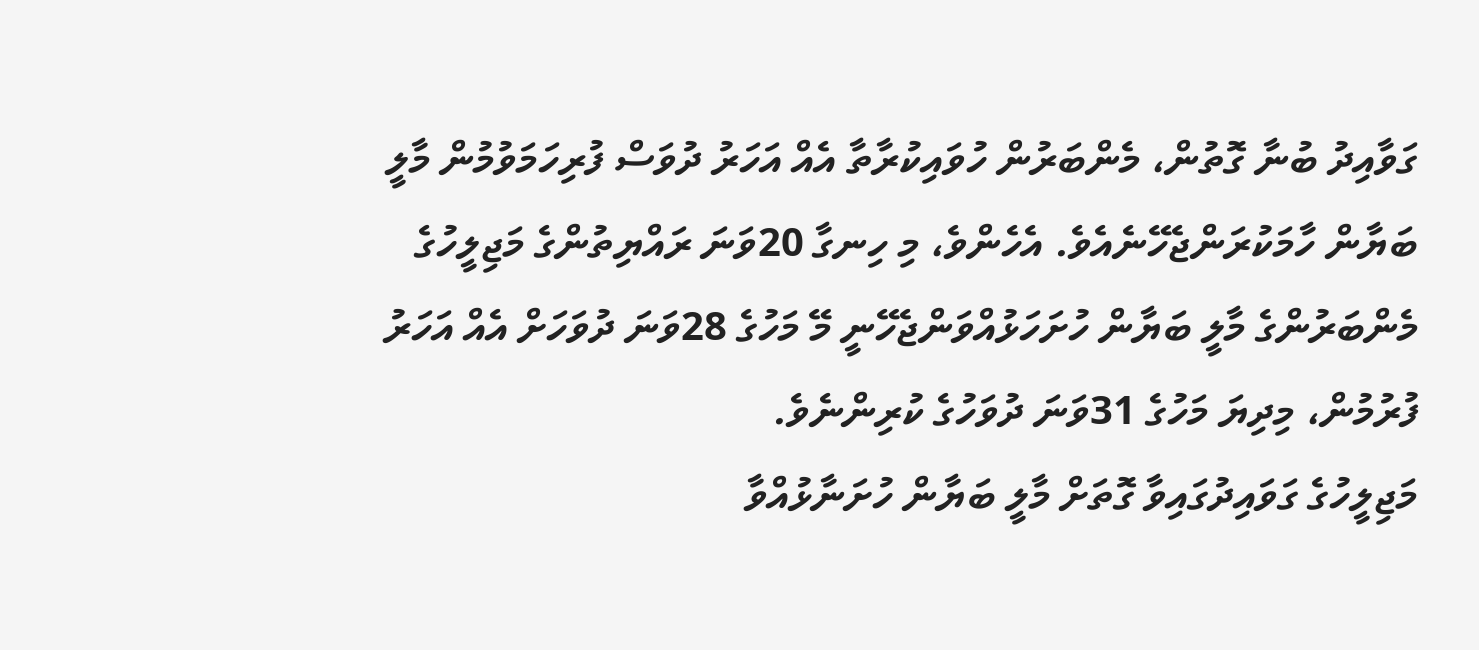ގަވާއިދު ބުނާ ގޮތުން، މެންބަރުން ހުވައިކުރާތާ އެއް އަހަރު ދުވަސް ފުރިހަމަވުމުން މާލީ ބަޔާން ހާމަކުރަންޖެހޭނެއެވެ. އެހެންވެ، މި ހިނގާ 20ވަނަ ރައްޔިތުންގެ މަޖިލީހުގެ މެންބަރުންގެ މާލީ ބަޔާން ހުށަހަޅުއްވަންޖެހޭނީ މޭ މަހުގެ 28ވަނަ ދުވަހަށް އެއް އަހަރު ފުރުމުން، މިދިޔަ މަހުގެ 31ވަނަ ދުވަހުގެ ކުރިންނެވެ.
މަޖިލީހުގެ ގަވައިދުގައިވާ ގޮތަށް މާލީ ބަޔާން ހުށަނާޅުއްވާ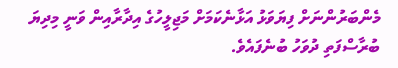މެންބަރުންނަށް ފިޔަވަޅު އަޅާނެކަމަށް މަޖިލީހުގެ އިދާރާއިން ވަނީ މިދިޔަ ބުރާސްފަތި ދުވަހު ބުނެފައެވެ.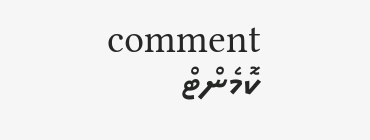comment ކޮމެންޓް